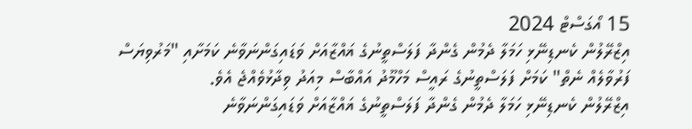15 އޯގަސްޓް 2024
އިޒްރޭލުން ކެނޑިނޭޅި ހަމަލާ ދެމުން ގެންދާ ފަލަސްތީނުގެ ޣައްޒާއަށް ވަޑައިގަންނަވާނެ ކަމަށާއި "މަރުވިޔަސް ފަރުވާލެއް ނެތް" ކަމަށް ފަލަސްތީނުގެ ރައީސް މަހްމޫދު އައްބާސް މިއަދު ވިދާޅުވެއްޖެ އެވެ.
އިޒްރޭލުން ކެނޑިނޭޅި ހަމަލާ ދެމުން ގެންދާ ފަލަސްތީނުގެ ޣައްޒާއަށް ވަޑައިގަންނަވާނެ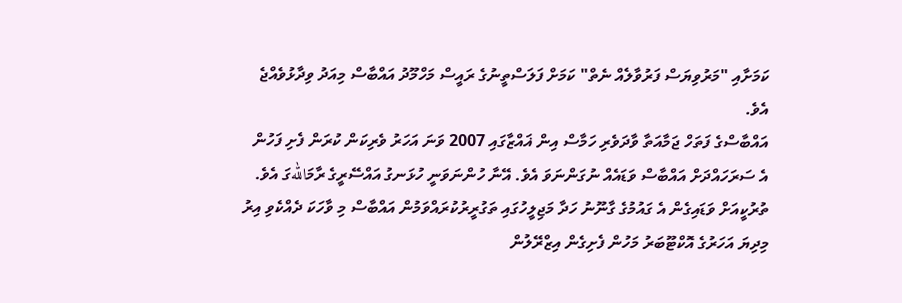ކަމަށާއި "މަރުވިޔަސް ފަރުވާލެއް ނެތް" ކަމަށް ފަލަސްތީނުގެ ރައީސް މަހްމޫދު އައްބާސް މިއަދު ވިދާޅުވެއްޖެ އެވެ.
އައްބާސްގެ ފަތަހް ޖަމާއަތާ ވާދަވެރި ހަމާސް އިން ޣައްޒާގައި 2007 ވަނަ އަހަރު ވެރިކަން ކުރަން ފެށި ފަހުން އެ ސަރަހައްދަށް އައްބާސް ވަޑައެއް ނުގަންނަވަ އެވެ. އޭނާ ހުންނަވަނީ ހުޅަނގު އައްސޭރީގެ ރާމަاللهގަ އެވެ.
ތުރުކީއަށް ވަޑައިގެން އެ ގައުމުގެ ގާނޫނު ހަދާ މަޖިލީހުގައި ތަގުރީރުކުރައްވަމުން އައްބާސް މި ވާހަކަ ދެއްކެވި އިރު މިދިޔަ އަހަރުގެ އޮކްޓޫބަރު މަހުން ފެށިގެން އިޒްރޭލުން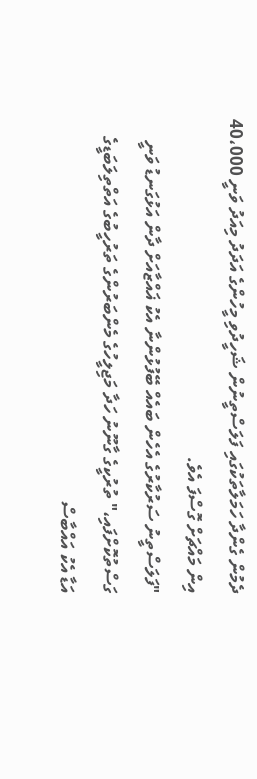ދެމުން ގެންދާ ހަމަލާތަކުގައި ފަލަސްތީނުން ޝަހީދުވި މީހުންގެ އަދަދު މިއަދު ވަނީ 40،000 އިން މައްޗަށް ގޮސްފަ އެވެ.
"ފަލަސްތީނު ސަރުކާރުގެ އެހެން ބައެއް ބޭފުޅުންނާ އެކު ޣައްޒާއަށް ދާން އަޅުގަނޑު ވަނީ ގަސްތުކޮށްފައި،" ތުރުކީގެ ގާނޫނު ހަދާ މަޖިލީހުގެ މެންބަރުންގެ ތަރުހީބުގެ އަތްތިލަބަޑީގެ އަޑާ އެކު އައްބާސް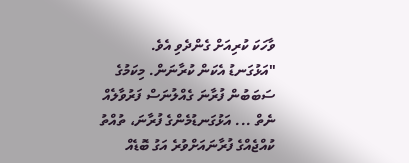ވާހަކަ ކުރިއަށް ގެންދެވި އެވެ.
"އަޅުގަނޑު އެކަން ކުރާނަން. މިކަމުގެ ސަބަބުން ފުރާނަ ގެއްލުނަސް ފަރުވާލެއް ނެތް ... އަޅުގަނޑުމެންގެ ފުރާނަ، ތުއްތު ކުއްޖެއްގެ ފުރާނައަށްވުރެ އަގު ބޮޑެއް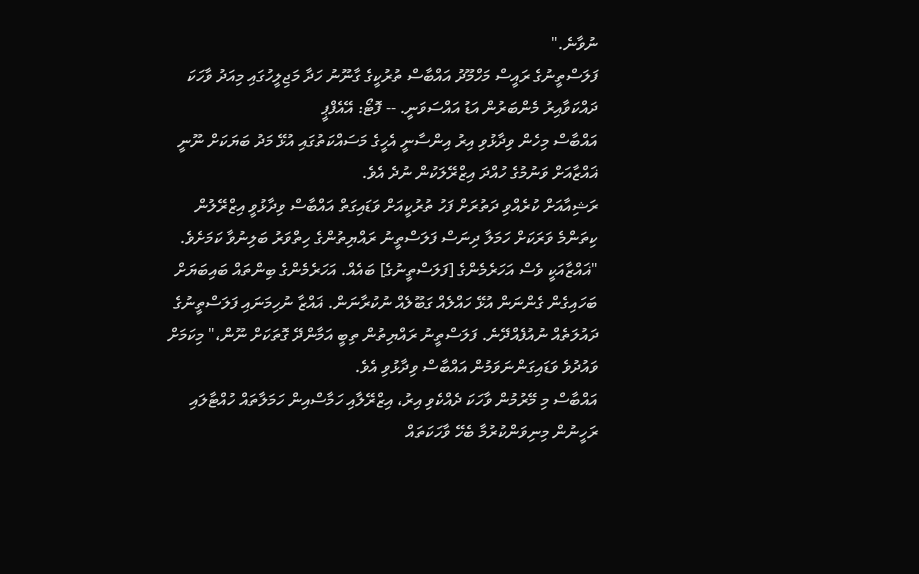ނުވާނެ."
ފަލަސްތީނުގެ ރައީސް މަހްމޫދު އައްބާސް ތުރުކީގެ ގާނޫނު ހަދާ މަޖިލީހުގައި މިއަދު ވާހަކަ ދައްކަވާއިރު މެންބަރުން އަޑު އައްސަވަނީ. -- ފޮޓޯ: އޭއެފްޕީ
އައްބާސް މިހެން ވިދާޅުވި އިރު އިންސާނީ އެހީގެ މަސައްކަތުގައި އުޅޭ މަދު ބަޔަކަށް ނޫނީ ޣައްޒާއަށް ވަނުމުގެ ހުއްދަ އިޒްރޭލަކުން ނުދެ އެވެ.
ރަޝިއާއަށް ކުރެއްވި ދަތުރަށް ފަހު ތުރުކީއަށް ވަޑައިގަތް އައްބާސް ވިދާޅުވީ އިޒްރޭލުން ކިތަންމެ ވަރަކަށް ހަމަލާ ދިނަސް ފަލަސްތީނު ރައްޔިތުންގެ ހިތްވަރު ބަލިނުވާ ކަމަށެވެ.
"ޣައްޒާއަކީ ވެސް އަހަރެމެންގެ [ފަލަސްތީނުގެ] ބައެއް. އަހަރެމެންގެ ބިންތައް ބައިބަޔަށް ބަހައިގެން ގެންނަން އުޅޭ ހައްލެއް ގަބޫލެއް ނުކުރާނަން. ޣައްޒާ ނުހިމަނައި ފަލަސްތީނުގެ ދައުލަތެއް ނުއުފެއްދޭނެ. ފަލަސްތީނު ރައްޔިތުން ތިބީ އަމާންދޭ ގޮތަކަށް ނޫން،" މިކަމަށް ވައުދުވެ ވަޑައިގަންނަވަމުން އައްބާސް ވިދާޅުވި އެވެ.
އައްބާސް މި މޭރުމުން ވާހަކަ ދެއްކެވި އިރު، އިޒްރޭލާއި ހަމާސްއިން ހަމަލާތައް ހުއްޓާލައި ރަހީނުން މިނިވަންކުރުމާ ބެހޭ ވާހަކަތައް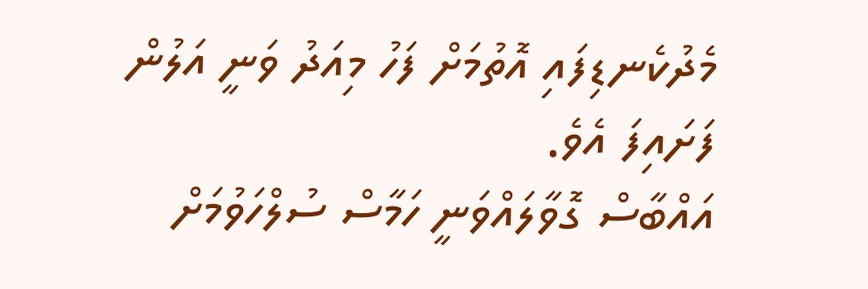މެދުކެނޑިފައި އޮތުމަށް ފަހު މިއަދު ވަނީ އަލުން ފަށައިފަ އެވެ.
އައްބާސް ގޮވާލައްވަނީ ހަމާސް ސުލްހަވުމަށް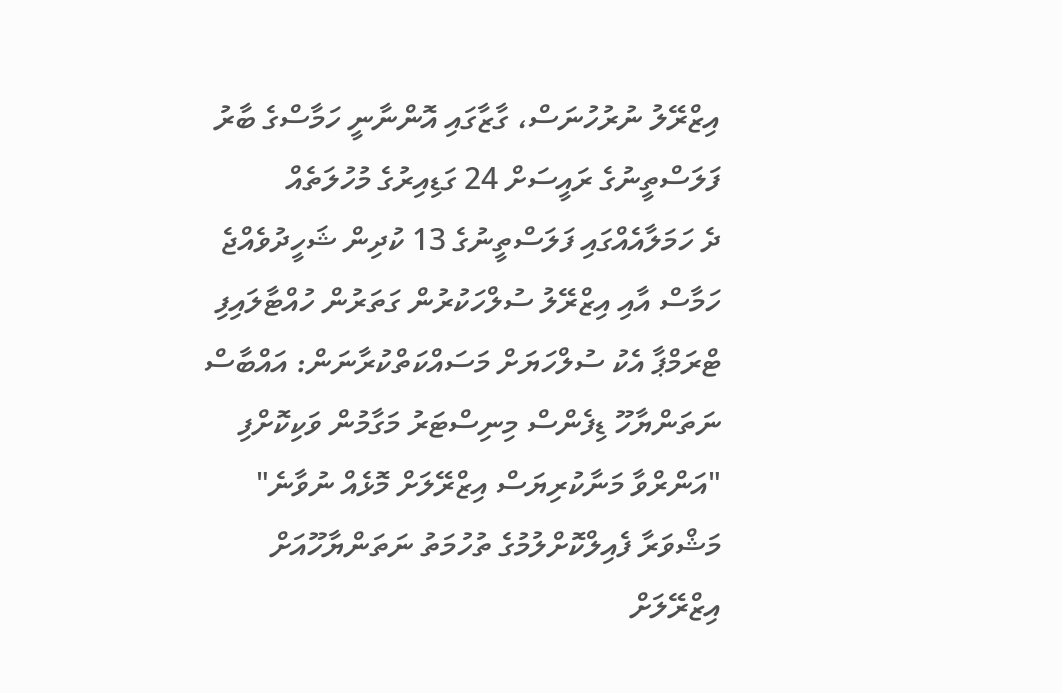އިޒްރޭލު ނުރުހުނަސް، ގާޒާގައި އޮންނާނީ ހަމާސްގެ ބާރު
ފަލަސްތީނުގެ ރައީސަށް 24 ގަޑިއިރުގެ މުހުލަތެއް
ދެ ހަމަލާއެއްގައި ފަލަސްތީނުގެ 13 ކުދިން ޝަހީދުވެއްޖެ
ހަމާސް އާއި އިޒްރޭލު ސުލްހަކުރުން ގަތަރުން ހުއްޓާލައިފި
ޓްރަމްޕާ އެކު ސުލްހަޔަށް މަސައްކަތްކުރާނަން: އައްބާސް
ނަތަންޔާހޫ ޑިފެންސް މިނިސްޓަރު މަގާމުން ވަކިކޮށްފި
"އަންރްވާ މަނާކުރިޔަސް އިޒްރޭލަށް މޮޅެއް ނުވާނެ"
މަޝްވަރާ ފެއިލްކޮށްލުމުގެ ތުހުމަތު ނަތަންޔާހޫއަށް
އިޒްރޭލަށް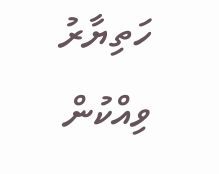ހަތިޔާރު ވިއްކުން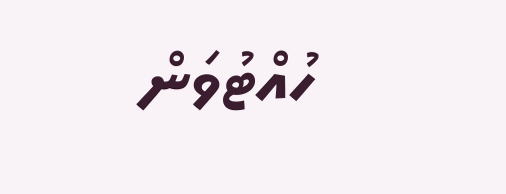ހުއްޓުވަން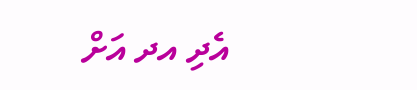އެދި އދ އަށް